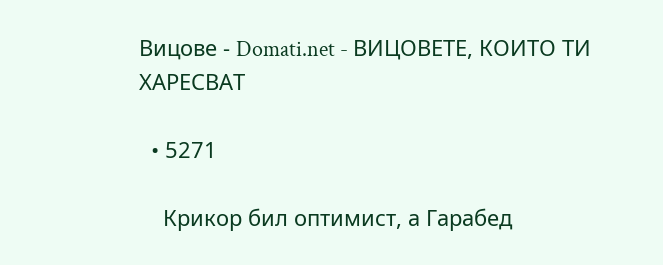Вицове - Domati.net - ВИЦОВЕТЕ, КОИТО ТИ ХАРЕСВАТ

  • 5271

    Крикор бил оптимист, а Гарабед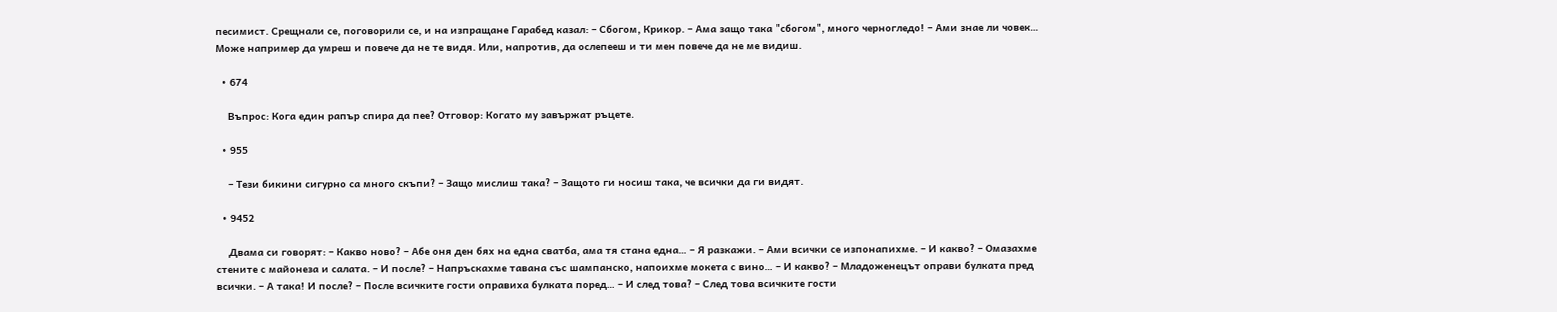песимист. Срещнали се, поговорили се, и на изпращане Гарабед казал: – Сбогом, Крикор. – Ама защо така "сбогом", много черногледо! – Ами знае ли човек… Може например да умреш и повече да не те видя. Или, напротив, да ослепееш и ти мен повече да не ме видиш.

  • 674

    Въпрос: Кога един рапър спира да пее? Отговор: Когато му завържат ръцете.

  • 955

    – Тези бикини сигурно са много скъпи? – Защо мислиш така? – Защото ги носиш така, че всички да ги видят.

  • 9452

    Двама си говорят: – Какво ново? – Абе оня ден бях на една сватба, ама тя стана една… – Я разкажи. – Ами всички се изпонапихме. – И какво? – Омазахме стените с майонеза и салата. – И после? – Напръскахме тавана със шампанско, напоихме мокета с вино… – И какво? – Младоженецът оправи булката пред всички. – А така! И после? – После всичките гости оправиха булката поред… – И след това? – След това всичките гости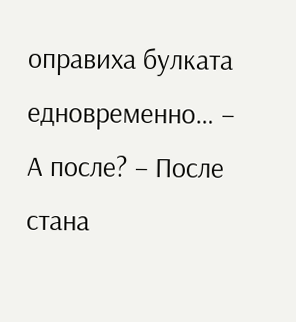оправиха булката едновременно… – А после? – После стана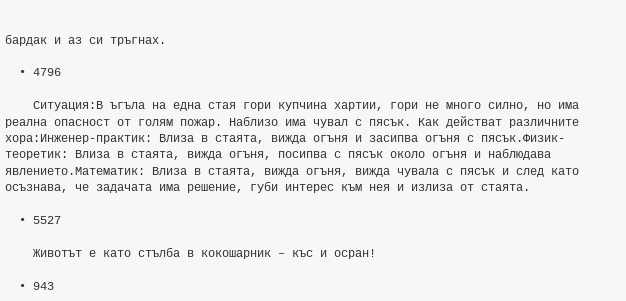бардак и аз си тръгнах.

  • 4796

    Ситуация:В ъгъла на една стая гори купчина хартии, гори не много силно, но има реална опасност от голям пожар. Наблизо има чувал с пясък. Как действат различните хора:Инженер-практик: Влиза в стаята, вижда огъня и засипва огъня с пясък.Физик-теоретик: Влиза в стаята, вижда огъня, посипва с пясък около огъня и наблюдава явлението.Математик: Влиза в стаята, вижда огъня, вижда чувала с пясък и след като осъзнава, че задачата има решение, губи интерес към нея и излиза от стаята.

  • 5527

    Животът е като стълба в кокошарник – къс и осран!

  • 943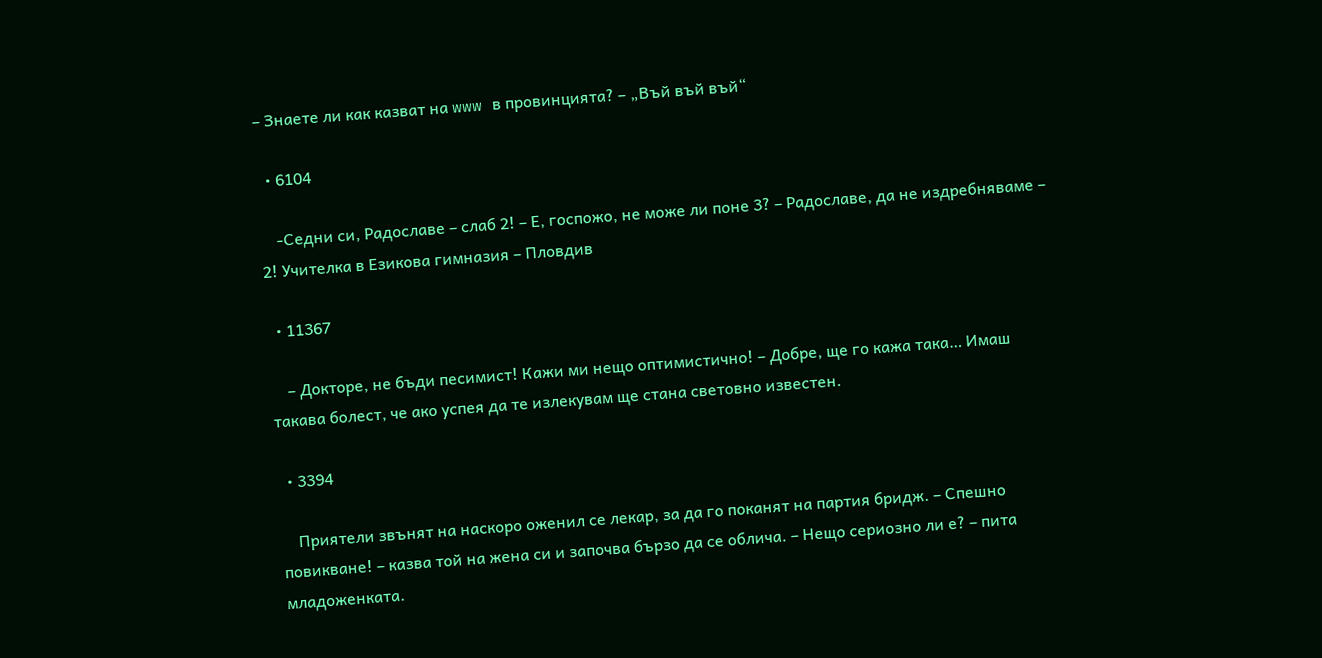– Знаете ли как казват на www в провинцията? – „Въй въй въй“

  • 6104

    -Седни си, Радославе – слаб 2! – Е, госпожо, не може ли поне 3? – Радославе, да не издребняваме – 2! Учителка в Езикова гимназия – Пловдив

  • 11367

    – Докторе, не бъди песимист! Кажи ми нещо оптимистично! – Добре, ще го кажа така… Имаш такава болест, че ако успея да те излекувам ще стана световно известен.

  • 3394

    Приятели звънят на наскоро оженил се лекар, за да го поканят на партия бридж. – Спешно повикване! – казва той на жена си и започва бързо да се облича. – Нещо сериозно ли е? – пита младоженката.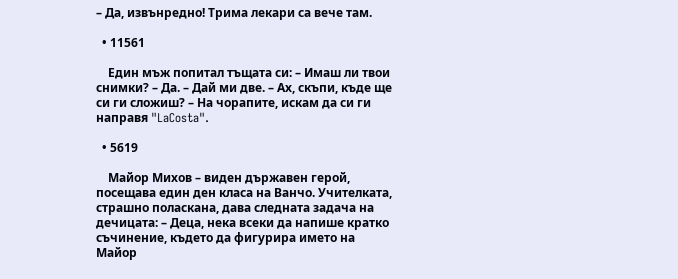– Да, извънредно! Трима лекари са вече там.

  • 11561

    Един мъж попитал тъщата си: – Имаш ли твои снимки? – Да. – Дай ми две. – Ах, скъпи, къде ще си ги сложиш? – На чорапите, искам да си ги направя "LaCosta".

  • 5619

    Майор Михов – виден държавен герой, посещава един ден класа на Ванчо. Учителката, страшно поласкана, дава следната задача на дечицата: – Деца, нека всеки да напише кратко съчинение, където да фигурира името на Майор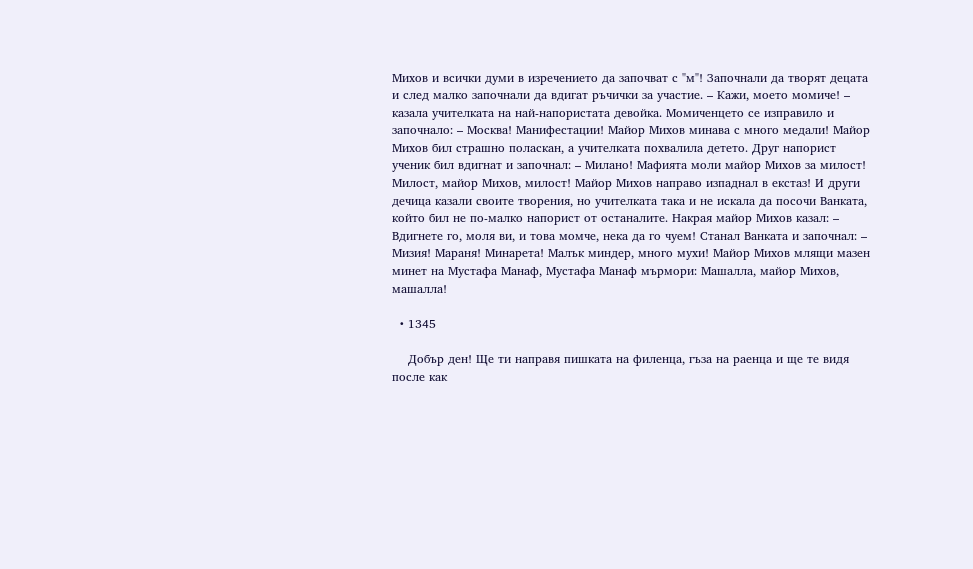Михов и всички думи в изречението да започват с "м"! Започнали да творят децата и след малко започнали да вдигат ръчички за участие. – Кажи, моето момиче! – казала учителката на най-напористата девойка. Момиченцето се изправило и започнало: – Москва! Манифестации! Майор Михов минава с много медали! Майор Михов бил страшно поласкан, а учителката похвалила детето. Друг напорист ученик бил вдигнат и започнал: – Милано! Мафията моли майор Михов за милост! Милост, майор Михов, милост! Майор Михов направо изпаднал в екстаз! И други дечица казали своите творения, но учителката така и не искала да посочи Ванката, който бил не по-малко напорист от останалите. Накрая майор Михов казал: – Вдигнете го, моля ви, и това момче, нека да го чуем! Станал Ванката и започнал: – Мизия! Мараня! Минарета! Малък миндер, много мухи! Майор Михов млящи мазен минет на Мустафа Манаф, Мустафа Манаф мърмори: Машалла, майор Михов, машалла!

  • 1345

    Добър ден! Ще ти направя пишката на филенца, гъза на раенца и ще те видя после как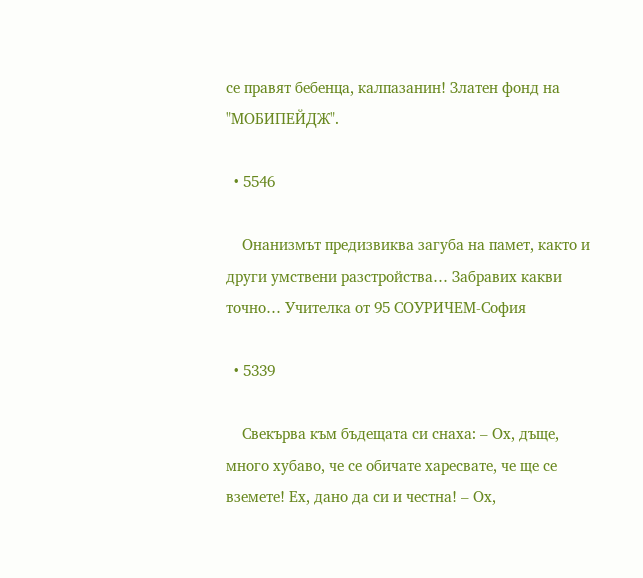се правят бебенца, калпазанин! Златен фонд на "МОБИПЕЙДЖ".

  • 5546

    Онанизмът предизвиква загуба на памет, както и други умствени разстройства… Забравих какви точно… Учителка от 95 СОУРИЧЕМ-София

  • 5339

    Свекърва към бъдещата си снаха: – Ох, дъще, много хубаво, че се обичате харесвате, че ще се вземете! Ех, дано да си и честна! – Ох,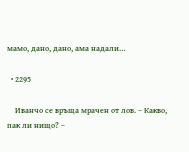мамо, дано, дано, ама надали…

  • 2295

    Иванчо се връща мрачен от лов. – Какво, пак ли нищо? –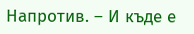Напротив. – И къде е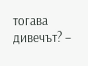тогава дивечът? –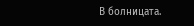В болницата.